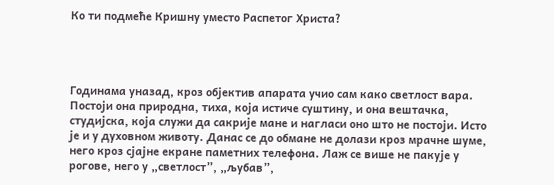Ко ти подмеће Кришну уместо Распетог Христа?




Годинама уназад, кроз објектив апарата учио сам како светлост вара. Постоји она природна, тиха, која истиче суштину, и она вештачка, студијска, која служи да сакрије мане и нагласи оно што не постоји. Исто је и у духовном животу. Данас се до обмане не долази кроз мрачне шуме, него кроз сјајне екране паметних телефона. Лаж се више не пакује у рогове, него у „светлост”, „љубав”,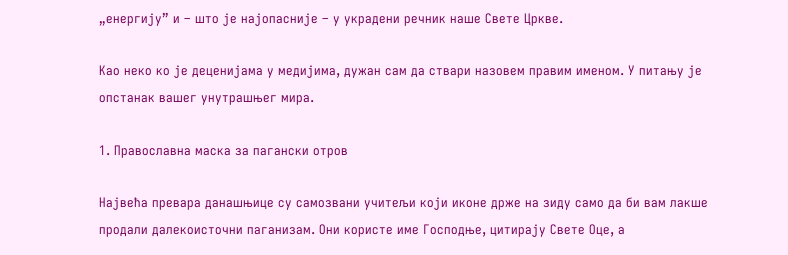„енергију” и – што је најопасније – у украдени речник наше Свете Цркве.

Као неко ко је деценијама у медијима, дужан сам да ствари назовем правим именом. У питању је опстанак вашег унутрашњег мира.

1. Православна маска за пагански отров

Највећа превара данашњице су самозвани учитељи који иконе држе на зиду само да би вам лакше продали далекоисточни паганизам. Они користе име Господње, цитирају Свете Оце, а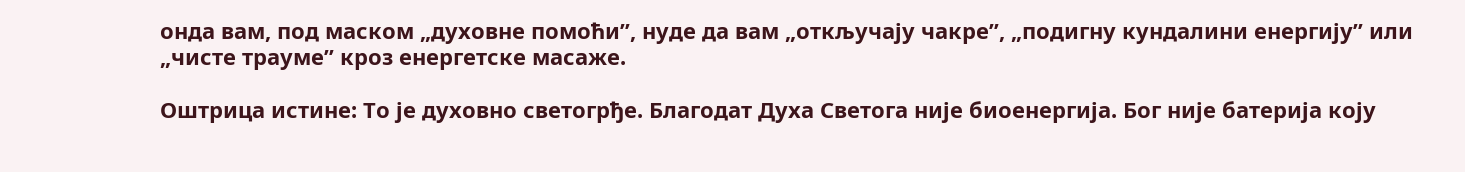онда вам, под маском „духовне помоћи”, нуде да вам „откључају чакре”, „подигну кундалини енергију” или „чисте трауме” кроз енергетске масаже.

Оштрица истине: То је духовно светогрђе. Благодат Духа Светога није биоенергија. Бог није батерија коју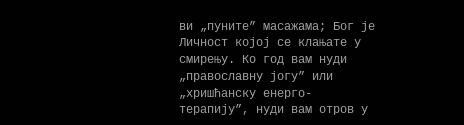ви „пуните” масажама; Бог је Личност којој се клањате у смирењу. Ко год вам нуди „православну јогу” или „хришћанску енерго-терапију”, нуди вам отров у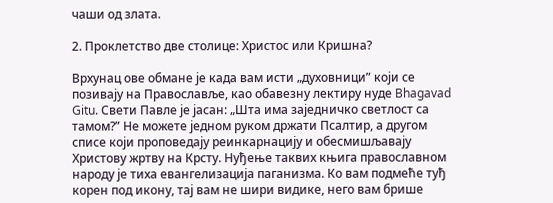чаши од злата.

2. Проклетство две столице: Христос или Кришна?

Врхунац ове обмане је када вам исти „духовници” који се позивају на Православље, као обавезну лектиру нуде Bhagavad Gitu. Свети Павле је јасан: „Шта има заједничко светлост са тамом?” Не можете једном руком држати Псалтир, а другом списе који проповедају реинкарнацију и обесмишљавају Христову жртву на Крсту. Нуђење таквих књига православном народу је тиха евангелизација паганизма. Ко вам подмеће туђ корен под икону, тај вам не шири видике, него вам брише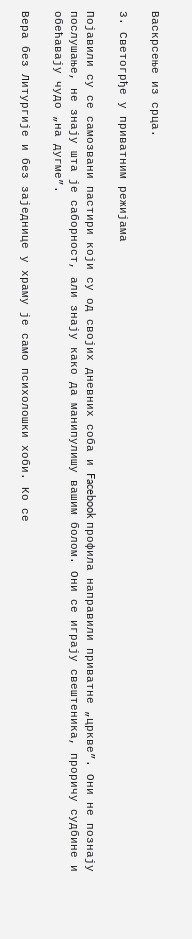Васкрсење из срца.

3. Светогрђе у приватним режијама

Појавили су се самозвани пастири који су од својих дневних соба и Facebook профила направили приватне „цркве”. Они не познају послушање, не знају шта је саборност, али знају како да манипулишу вашим болом. Они се играју свештеника, проричу судбине и обећавају чудо „на дугме”.

Вера без Литургије и без заједнице у храму је само психолошки хоби. Ко се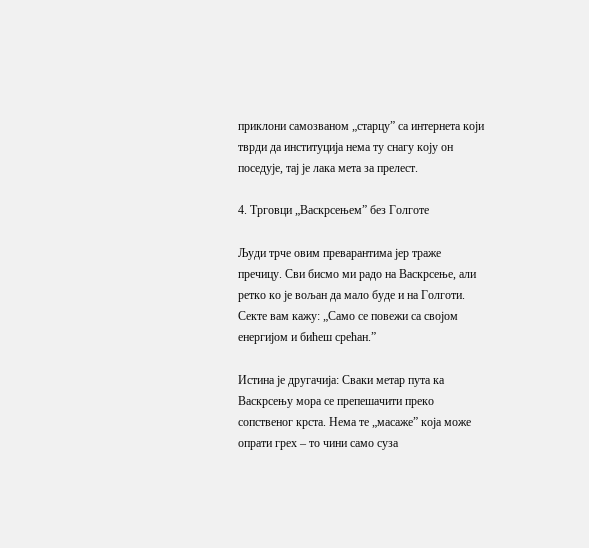приклони самозваном „старцу” са интернета који тврди да институција нема ту снагу коју он поседује, тај је лака мета за прелест.

4. Трговци „Васкрсењем” без Голготе

Људи трче овим преварантима јер траже пречицу. Сви бисмо ми радо на Васкрсење, али ретко ко је вољан да мало буде и на Голготи. Секте вам кажу: „Само се повежи са својом енергијом и бићеш срећан.”

Истина је другачија: Сваки метар пута ка Васкрсењу мора се препешачити преко сопственог крста. Нема те „масаже” која може опрати грех – то чини само суза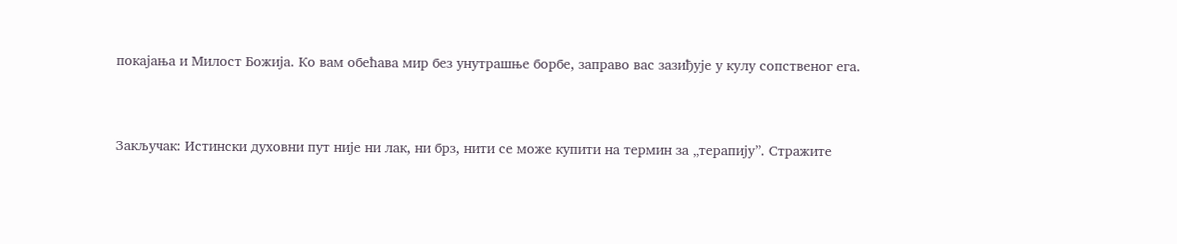покајања и Милост Божија. Ко вам обећава мир без унутрашње борбе, заправо вас зазиђује у кулу сопственог ега.


Закључак: Истински духовни пут није ни лак, ни брз, нити се може купити на термин за „терапију”. Стражите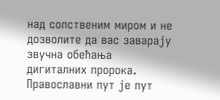над сопственим миром и не дозволите да вас заварају звучна обећања дигиталних пророка. Православни пут је пут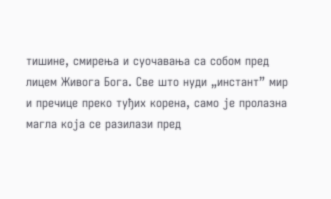тишине, смирења и суочавања са собом пред лицем Живога Бога. Све што нуди „инстант” мир и пречице преко туђих корена, само је пролазна магла која се разилази пред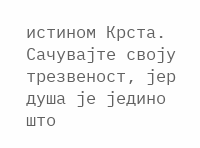истином Крста. Сачувајте своју трезвеност, јер душа је једино што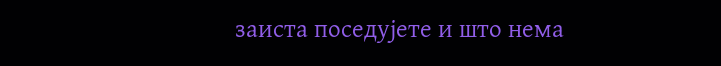заиста поседујете и што нема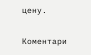цену.

Коментари